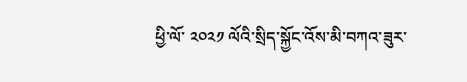ཕྱི་ལོ་ ༢༠༢༡ ལོའི་སྲིད་སྐྱོང་འོས་མི་བཀའ་ཟུར་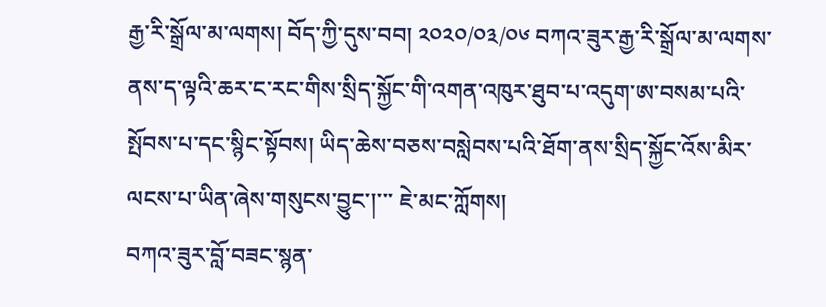རྒྱ་རི་སྒྲོལ་མ་ལགས། བོད་ཀྱི་དུས་བབ། ༢༠༢༠/༠༣/༠༦ བཀའ་ཟུར་རྒྱ་རི་སྒྲོལ་མ་ལགས་ནས་ད་ལྟའི་ཆར་ང་རང་གིས་སྲིད་སྐྱོང་གི་འགན་འཁུར་ཐུབ་པ་འདུག་ཨ་བསམ་པའི་སྤོབས་པ་དང་སྙིང་སྟོབས། ཡིད་ཆེས་བཅས་བསླེབས་པའི་ཐོག་ནས་སྲིད་སྐྱོང་འོས་མིར་ལངས་པ་ཡིན་ཞེས་གསུངས་བྱུང་།་་་ ཇེ་མང་ཀློགས།
བཀའ་ཟུར་བློ་བཟང་སྙན་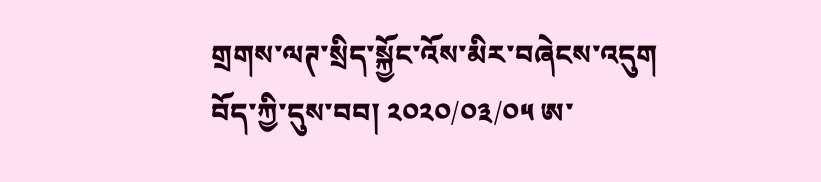གྲགས་ལཊ་སྲིད་སྐྱོང་འོས་མིར་བཞེངས་འདུག བོད་ཀྱི་དུས་བབ། ༢༠༢༠/༠༣/༠༥ ཨ་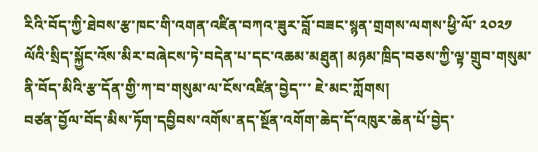རིའི་བོད་ཀྱི་ཐེབས་རྩ་ཁང་གི་འགན་འཛིན་བཀའ་ཟུར་བློ་བཟང་སྙན་གྲགས་ལགས་ཕྱི་ལོ་ ༢༠༢༡ ལོའི་སྲིད་སྐྱོང་འོས་མིར་བཞེངས་ཏེ་བདེན་པ་དང་འཆམ་མཐུན། མཉམ་ཁྲིད་བཅས་ཀྱི་ལྟ་གྲུབ་གསུམ་ནི་བོད་མིའི་རྩ་དོན་གྱི་ཀ་བ་གསུམ་ལ་ངོས་འཛིན་བྱེད་་་ ཇེ་མང་ཀློགས།
བཙན་བྱོལ་བོད་མིས་ཏོག་དབྱིབས་འགོས་ནད་སྔོན་འགོག་ཆེད་དོ་འཁུར་ཆེན་པོ་བྱེད་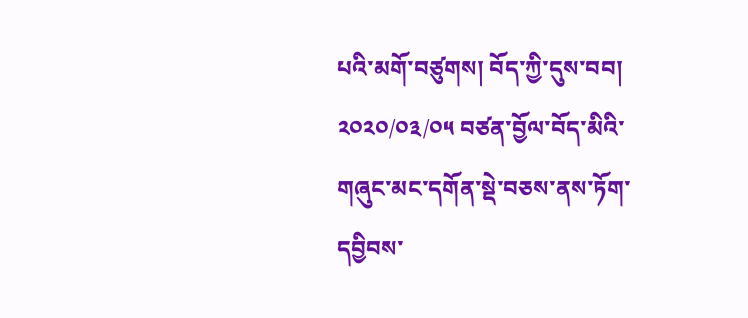པའི་མགོ་བཙུགས། བོད་ཀྱི་དུས་བབ། ༢༠༢༠/༠༣/༠༥ བཙན་བྱོལ་བོད་མིའི་གཞུང་མང་དགོན་སྡེ་བཅས་ནས་ཏོག་དབྱིབས་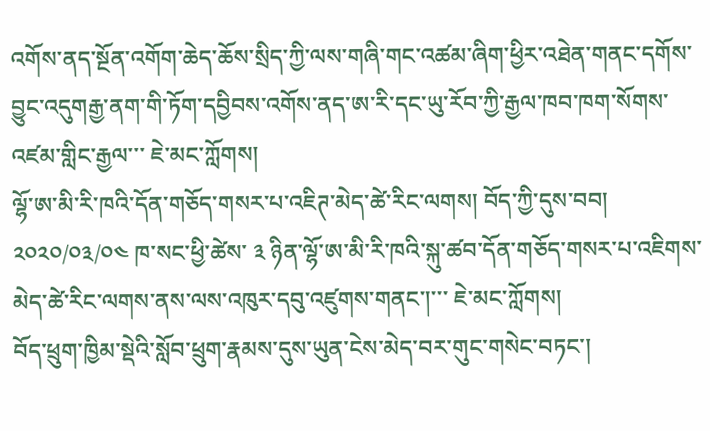འགོས་ནད་སྔོན་འགོག་ཆེད་ཆོས་སྲིད་ཀྱི་ལས་གཞི་གང་འཚམ་ཞིག་ཕྱིར་འཐེན་གནང་དགོས་བྱུང་འདུགརྒྱ་ནག་གི་ཏོག་དབྱིབས་འགོས་ནད་ཨ་རི་དང་ཡུ་རོབ་ཀྱི་རྒྱལ་ཁབ་ཁག་སོགས་འཛམ་གླིང་རྒྱལ་་་ ཇེ་མང་ཀློགས།
ལྷོ་ཨ་མི་རི་ཁའི་དོན་གཅོད་གསར་པ་འཇིཊ་མེད་ཚེ་རིང་ལགས། བོད་ཀྱི་དུས་བབ། ༢༠༢༠/༠༣/༠༤ ཁ་སང་ཕྱི་ཚེས་ ༣ ཉིན་ལྷོ་ཨ་མི་རི་ཁའི་སྐུ་ཚབ་དོན་གཅོད་གསར་པ་འཇིགས་མེད་ཚེ་རིང་ལགས་ནས་ལས་འཁུར་དབུ་འཛུགས་གནང་།་་་ ཇེ་མང་ཀློགས།
བོད་ཕྲུག་ཁྱིམ་སྡེའི་སློབ་ཕྲུག་རྣམས་དུས་ཡུན་ངེས་མེད་བར་གུང་གསེང་བཏང་།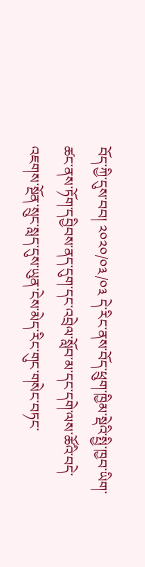བོད་ཀྱི་དུས་བབ། ༢༠༢༠/༠༣/༠༣ དེ་རིང་ནས་བོད་ཕྲུག་ཁྱིམ་སྡེའི་སྤྱི་ཁྱབ་ཡིག་ཚང་ནས་ཏོག་དབྱིབས་ནད་དུག་དང་འབྲེལ་སློབ་མ་དང་དགེ་ལས་ཚོའི་བདེ་འཇགས་སྔོན་སྲུང་སླད་དུས་ཡུན་ངེས་མེད་རིང་གུང་གསེང་བཏང་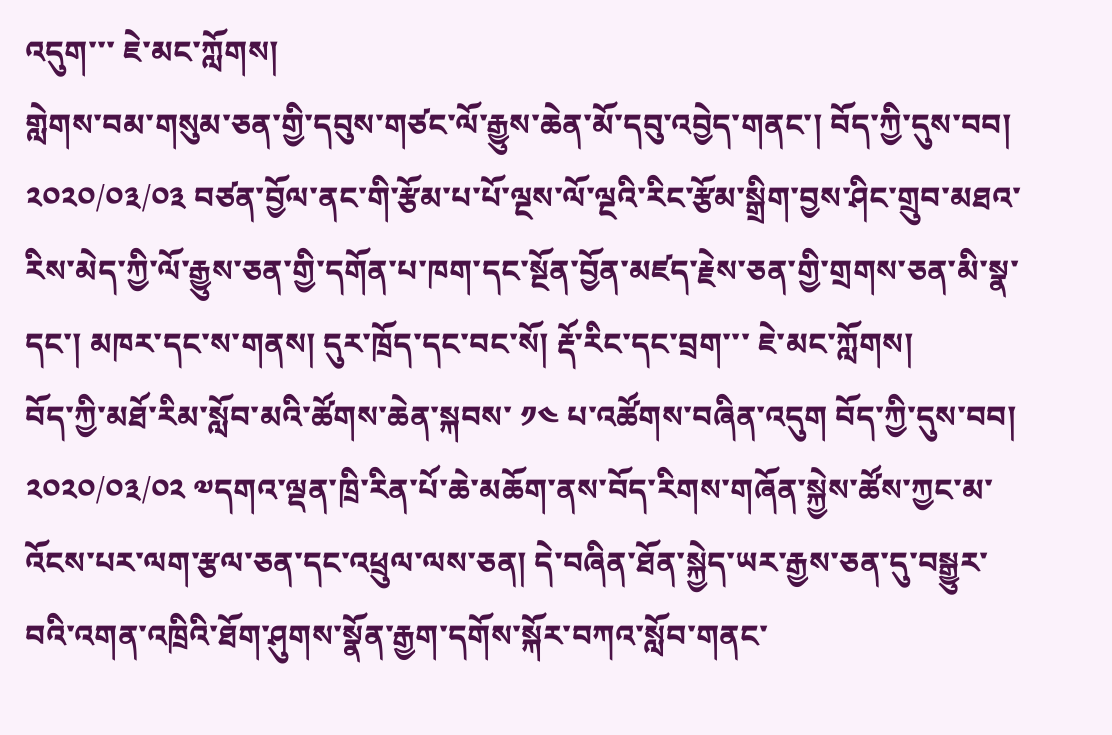འདུག་་་ ཇེ་མང་ཀློགས།
གླེགས་བམ་གསུམ་ཅན་གྱི་དབུས་གཙང་ལོ་རྒྱུས་ཆེན་མོ་དབུ་འབྱེད་གནང་། བོད་ཀྱི་དུས་བབ། ༢༠༢༠/༠༣/༠༣ བཙན་བྱོལ་ནང་གི་རྩོམ་པ་པོ་ལྔས་ལོ་ལྔའི་རིང་རྩོམ་སྒྲིག་བྱས་ཤིང་གྲུབ་མཐའ་རིས་མེད་ཀྱི་ལོ་རྒྱུས་ཅན་གྱི་དགོན་པ་ཁག་དང་སྔོན་བྱོན་མཛད་རྗེས་ཅན་གྱི་གྲགས་ཅན་མི་སྣ་དང་། མཁར་དང་ས་གནས། དུར་ཁྲོད་དང་བང་སོ། རྡོ་རིང་དང་བྲག་་་ ཇེ་མང་ཀློགས།
བོད་ཀྱི་མཐོ་རིམ་སློབ་མའི་ཚོགས་ཆེན་སྐབས་ ༡༤ པ་འཚོགས་བཞིན་འདུག བོད་ཀྱི་དུས་བབ། ༢༠༢༠/༠༣/༠༢ ༧དགའ་ལྡན་ཁྲི་རིན་པོ་ཆེ་མཆོག་ནས་བོད་རིགས་གཞོན་སྐྱེས་ཚོས་ཀྱང་མ་འོངས་པར་ལག་རྩལ་ཅན་དང་འཕྲུལ་ལས་ཅན། དེ་བཞིན་ཐོན་སྐྱེད་ཡར་རྒྱས་ཅན་དུ་བསྒྱུར་བའི་འགན་འཁྲིའི་ཐོག་ཤུགས་སྣོན་རྒྱག་དགོས་སྐོར་བཀའ་སློབ་གནང་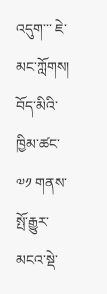འདུག་་་ ཇེ་མང་ཀློགས།
བོད་མིའི་ཁྱིམ་ཚང་ ༧༡ གནས་སྤོ་རྒྱུར་མངའ་སྡེ་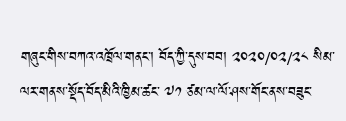གཞུང་གིས་བཀའ་འཁྲོལ་གནང་། བོད་ཀྱི་དུས་བབ། ༢༠༢༠/༠༢/༢༨ སིམ་ལར་གནས་སྡོད་བོད་མིའི་ཁྱིམ་ཚང་ ༧༡ ཙམ་ལ་ལོ་ཤས་གོང་ནས་བཟུང་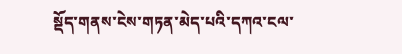སྡོད་གནས་ངེས་གཏན་མེད་པའི་དཀའ་ངལ་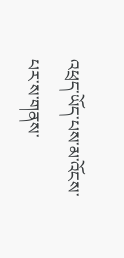འཕྲད་ཡོད་པས་མ་འོངས་པར་ས་གནས་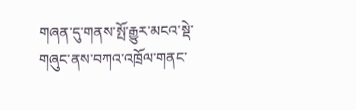གཞན་དུ་གནས་སྤོ་རྒྱུར་མངའ་སྡེ་གཞུང་ནས་བཀའ་འཁྲོལ་གནང་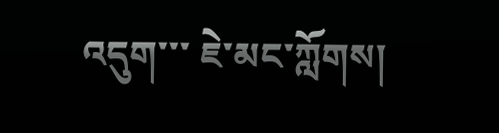འདུག་་་ ཇེ་མང་ཀློགས།